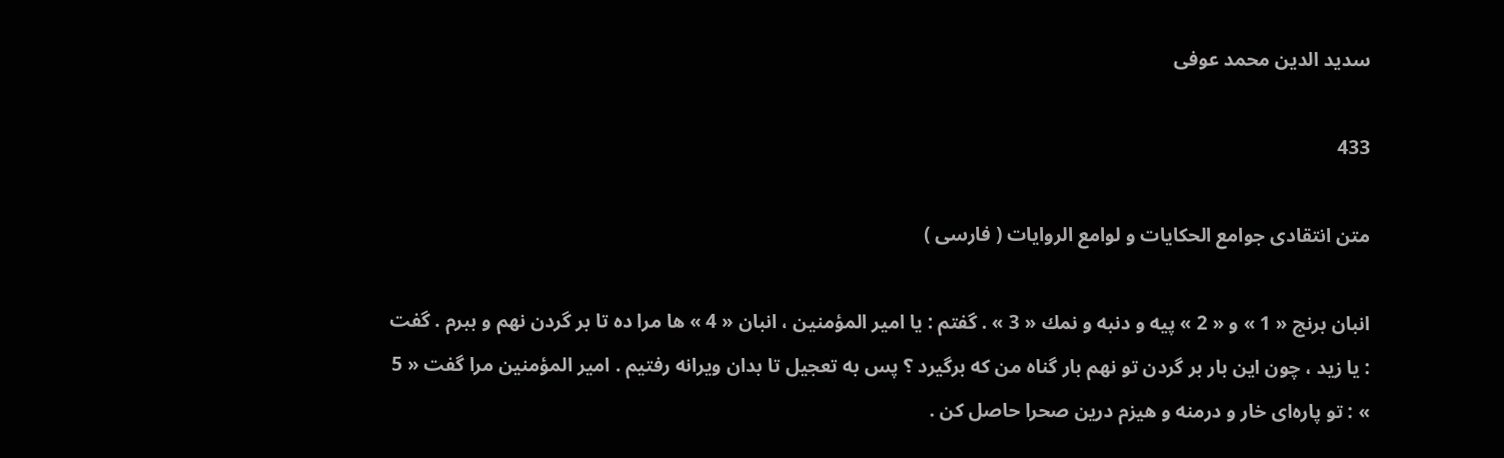سديد الدين محمد عوفى

433

متن انتقادى جوامع الحكايات و لوامع الروايات ( فارسى )

انبان برنج « 1 » و « 2 » پيه و دنبه و نمك « 3 » . گفتم : يا امير المؤمنين ، انبان « 4 » ها مرا ده تا بر گردن نهم و ببرم . گفت : يا زيد ، چون اين بار بر گردن تو نهم بار گناه من كه برگيرد ؟ پس به تعجيل تا بدان ويرانه رفتيم . امير المؤمنين مرا گفت « 5 » : تو پاره‌اى خار و درمنه و هيزم درين صحرا حاصل كن .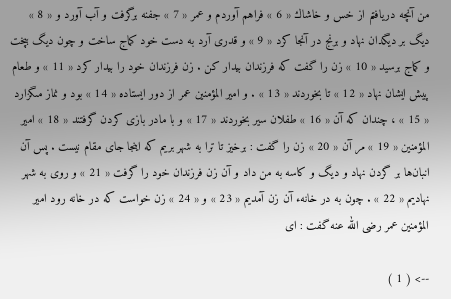من آنچه دريافتم از خس و خاشاك « 6 » فراهم آوردم و عمر « 7 » جفنه برگرفت و آب آورد و « 8 » ديگ بر ديگدان نهاد و برنج در آنجا كرد « 9 » و قدرى آرد به دست خود كماج ساخت و چون ديگ بپخت و كماج برسيد « 10 » زن را گفت كه فرزندان بيدار كن . زن فرزندان خود را بيدار كرد « 11 » و طعام پيش ايشان نهاد « 12 » تا بخوردند « 13 » . و امير المؤمنين عمر از دور ايستاده « 14 » بود و نماز مىگزارد « 15 » ، چندان كه آن « 16 » طفلان سير بخوردند « 17 » و با مادر بازى كردن گرفتند « 18 » امير المؤمنين « 19 » مر آن « 20 » زن را گفت : برخيز تا ترا به شهر بريم كه اينجا جاى مقام نيست . پس آن انبان‌ها بر گردن نهاد و ديگ و كاسه به من داد و آن زن فرزندان خود را گرفت « 21 » و روى به شهر نهاديم « 22 » . چون به در خانهء آن زن آمديم « 23 » و « 24 » زن خواست كه در خانه رود امير المؤمنين عمر رضى الله عنه گفت : اى

--> ( 1 )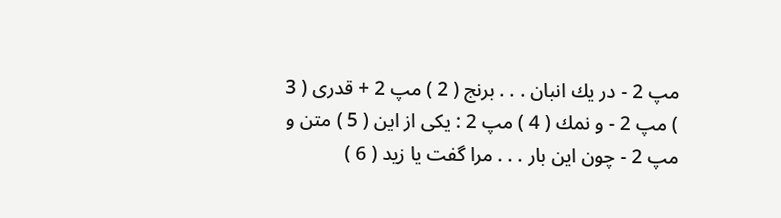مپ 2 - در يك انبان . . . برنج ( 2 ) مپ 2 + قدرى ( 3 ) مپ 2 - و نمك ( 4 ) مپ 2 : يكى از اين ( 5 ) متن و مپ 2 - چون اين بار . . . مرا گفت يا زيد ( 6 )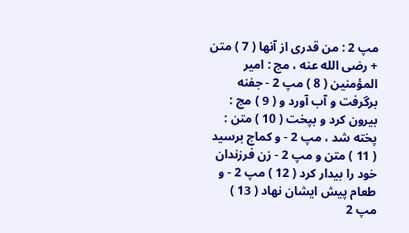مپ 2 : من قدرى از آنها ( 7 ) متن + رضى الله عنه ، مج : امير المؤمنين ( 8 ) مپ 2 - جفنه برگرفت و آب آورد و ( 9 ) مج : بيرون كرد و بپخت ( 10 ) متن : پخته شد ، مپ 2 - و كماج برسيد ( 11 ) متن و مپ 2 - زن فرزندان خود را بيدار كرد ( 12 ) مپ 2 - و طعام پيش ايشان نهاد ( 13 ) مپ 2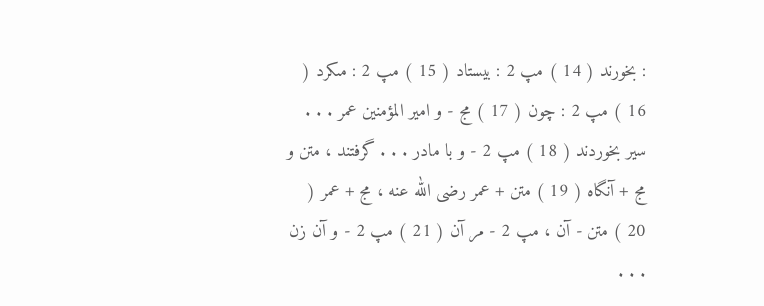: بخورند ( 14 ) مپ 2 : بيستاد ( 15 ) مپ 2 : مىكرد ( 16 ) مپ 2 : چون ( 17 ) مج - و امير المؤمنين عمر . . . سير بخوردند ( 18 ) مپ 2 - و با مادر . . . گرفتند ، متن و مج + آنگاه ( 19 ) متن + عمر رضى الله عنه ، مج + عمر ( 20 ) متن - آن ، مپ 2 - مر آن ( 21 ) مپ 2 - و آن زن . . .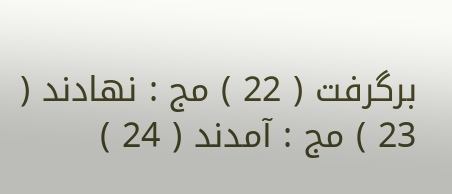برگرفت ( 22 ) مج : نهادند ( 23 ) مج : آمدند ( 24 )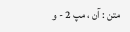متن : آن ، مپ 2 - و